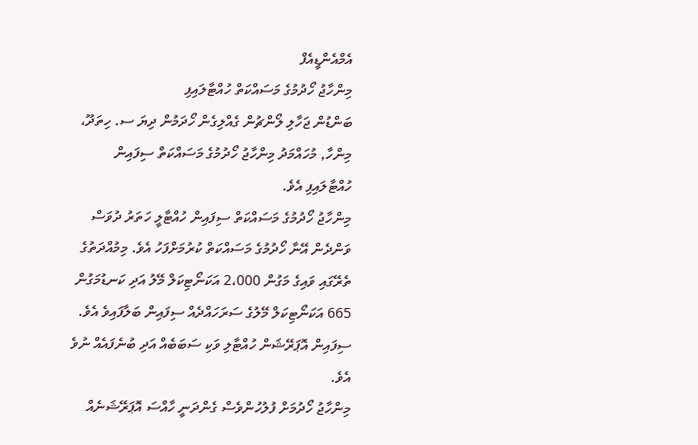އެމްއެންޑީއެފް
މިންހާޖު ހޯދުމުގެ މަސައްކަތް ހުއްޓާލައިފި
ބަންޑުން ޖަހާލި ލޯންޗުން ގެއްލިގެން ހޯދަމުން ދިޔަ ސ. ހިތަދޫ، މިންހާ, މުހައްމަދު މިންހާޖު ހޯދުމުގެ މަސައްކަތް ސިފައިން ހުއްޓާލައިފި އެވެ.
މިންހާޖު ހޯދުމުގެ މަސައްކަތް ސިފައިން ހުއްޓާލީ ހަތަރު ދުވަސް ވަންދެން އޭނާ ހޯދުމުގެ މަސައްކަތް ކުރުމަށްފަހު އެވެ. މިމުއްދަތުގެ ތެރޭގައި ވައިގެ މަގުން 2،000 އަކަނޯޓިކަލް މޭލު އަދި ކަނޑުމަގުން 665 އަކަނޯޓިކަލް މޭލުގެ ސަރަހައްދެއް ސިފައިން ބަލާފައިވެ އެވެ.
ސިފައިން އޮޕަރޭޝަން ހުއްޓާލި ވަކި ސަބަބެއް އަދި ބުނެފައެއް ނުވެ އެވެ.
މިންހާޖު ހޯދުމަށް ފުލުހުންވެސް ގެންދަނީ ހާއްސަ އޮޕަރޭޝަނެއް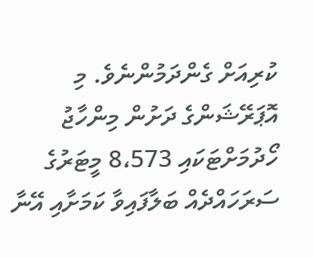ކުރިއަށް ގެންދަމުންނެވެ. މި އޮޕަރޭޝަންގެ ދަށުން މިންހާޖު ހޯދުމަށްޓަކައި 8،573 މީޓަރުގެ ސަރަހައްދެއް ބަލާފައިވާ ކަމަށާއި އޭނާ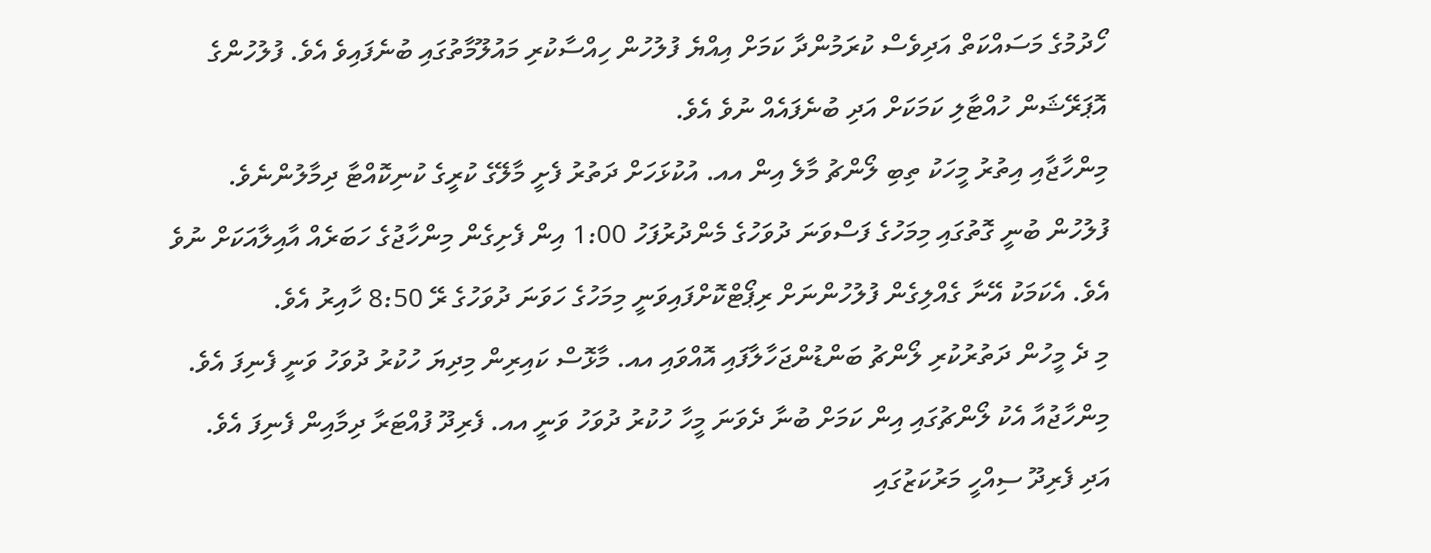ހޯދުމުގެ މަސައްކަތް އަދިވެސް ކުރަމުންދާ ކަމަށް އިއްޔެ ފުލުހުން ހިއްސާކުރި މައުލޫމާތުގައި ބުނެފައިވެ އެވެ. ފުލުހުންގެ އޮޕަރޭޝަން ހުއްޓާލި ކަމަކަށް އަދި ބުނެފައެއް ނުވެ އެވެ.
މިންހާޖާއި އިތުރު މީހަކު ތިބި ލޯންޗު މާލެ އިން އއ. އުކުޅަހަށް ދަތުރު ފެށީ މާލޭގެ ކުރީގެ ކުނިކޮއްޓާ ދިމާލުންނެވެ.
ފުލުހުން ބުނީ ގޮތުގައި މިމަހުގެ ފަސްވަނަ ދުވަހުގެ މެންދުރުފަހު 1:00 އިން ފެށިގެން މިންހާޖުގެ ހަބަރެއް އާއިލާއަކަށް ނުވެ އެވެ. އެކަމަކު އޭނާ ގެއްލިގެން ފުލުހުންނަށް ރިޕޯޓްކޮށްފައިވަނީ މިމަހުގެ ހަވަނަ ދުވަހުގެ ރޭ 8:50 ހާއިރު އެވެ.
މި ދެ މީހުން ދަތުރުކުރި ލޯންޗު ބަންޑުންޖަހާލާފައި އޮއްވައި އއ. މާޅޮސް ކައިރިން މިދިޔަ ހުކުރު ދުވަހު ވަނީ ފެނިފަ އެވެ. މިންހާޖުއާ އެކު ލޯންޗުގައި އިން ކަމަށް ބުނާ ދެވަނަ މީހާ ހުކުރު ދުވަހު ވަނީ އއ. ފެރިދޫ ފުއްޓަރާ ދިމާއިން ފެނިފަ އެވެ. އަދި ފެރިދޫ ސިއްހީ މަރުކަޒުގައި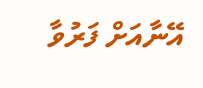އޭނާއަށް ފަރުވާ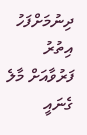ދިނުމަށްފަހު އިތުރު ފަރުވާއަށް މާލެ ގެނައީ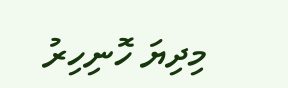މިދިޔަ ހޮނިހިރު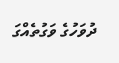ދުވަހުގެ ވަގުތެއްގަ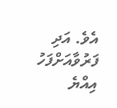އެވެ. އަދި ފަރުވާއަށްފަހު އިއްޔެ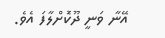އޭނާ ވަނީ ދޫކޮށްލާފަ އެވެ.